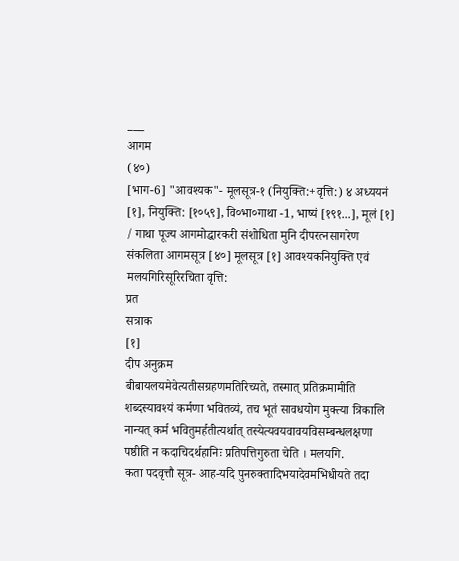___
आगम
(४०)
[भाग-6] "आवश्यक"- मूलसूत्र-१ (नियुक्ति:+वृत्ति:) ४ अध्ययनं [१], नियुक्ति: [१०५९], वि०भा०गाथा -1, भाष्यं [१९१...], मूलं [१] / गाथा पूज्य आगमोद्धारकरी संशोधिता मुनि दीपरत्नसागरेण संकलिता आगमसूत्र [४०] मूलसूत्र [१] आवश्यकनियुक्ति एवं मलयगिरिसूरिरचिता वृत्ति:
प्रत
सत्राक
[१]
दीप अनुक्रम
बीबायलयमेवेत्यतीसग्रहणमतिरिच्यते, तस्मात् प्रतिक्रमामीति शब्दस्यावश्यं कर्मणा भवितव्यं, तच भूतं सावधयोग मुक्त्या त्रिकालि
नान्यत् कर्म भवितुमर्हतीत्यर्थात् तस्येत्यवयवावयविसम्बन्धलक्षणा पष्ठीति न कदाचिदर्थहानिः प्रतिपत्तिगुरुता चेति । मलयगि.
कता पदवृत्तौ सूत्र- आह-यदि पुनरुक्तादिभयादेवमभिधीयते तदा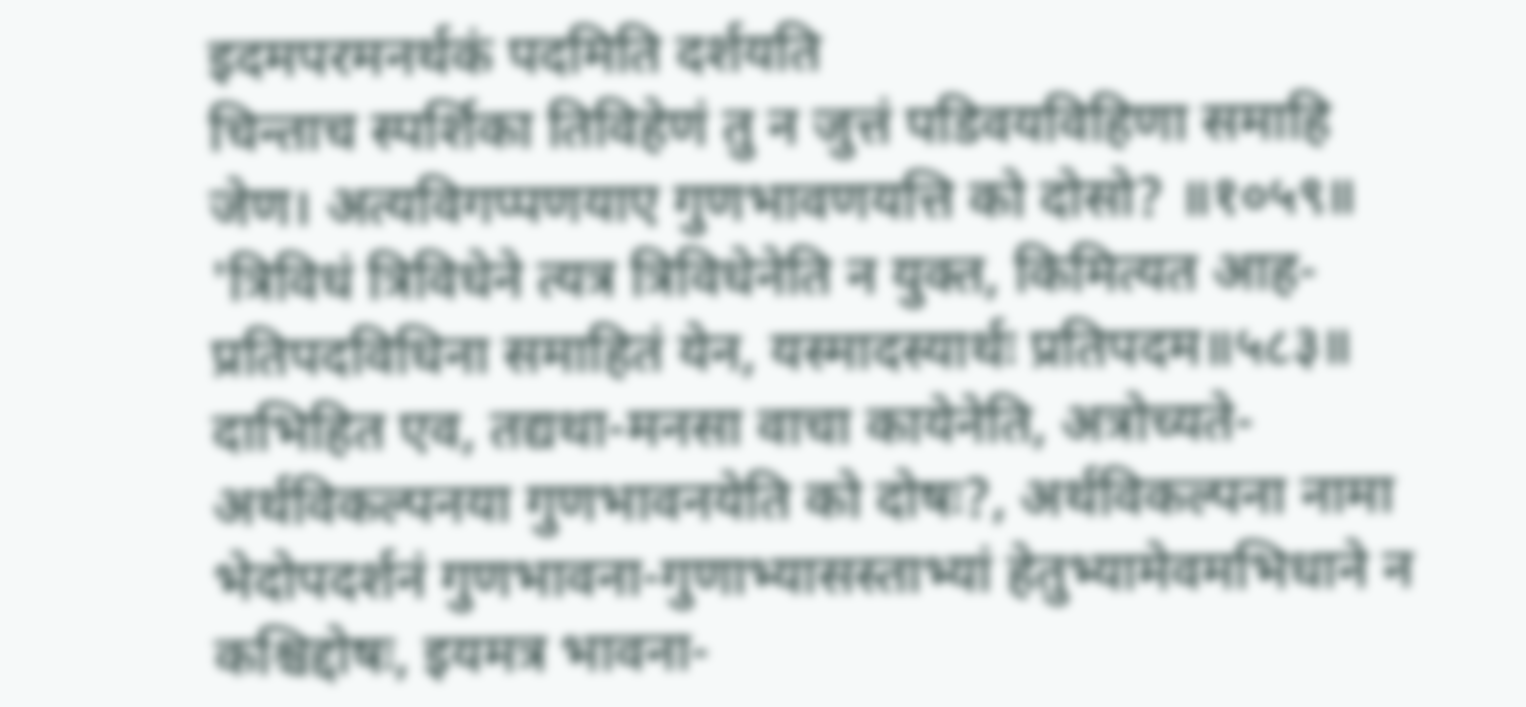इदमपरमनर्थकं पदमिति दर्शयति
चिन्ताच स्पर्शिका तिविहेणं तु न जुत्तं पडिवयविहिणा समाहि जेण। अत्यविगप्पणयाए गुणभावणयत्ति को दोसो? ॥१०५९॥
'त्रिविधं त्रिविधेने त्यत्र त्रिविधेनेति न युक्त, किमित्यत आह-प्रतिपदविधिना समाहितं येन, यस्मादस्यार्थः प्रतिपदम॥५८३॥
दाभिहित एव, तद्यथा-मनसा वाचा कायेनेति, अत्रोच्यते-अर्थविकल्पनया गुणभावनयेति को दोषः?, अर्थविकल्पना नामा
भेदोपदर्शनं गुणभावना-गुणाभ्यासस्ताभ्यां हेतुभ्यामेवमभिधाने न कश्चिद्दोषः, इयमत्र भावना-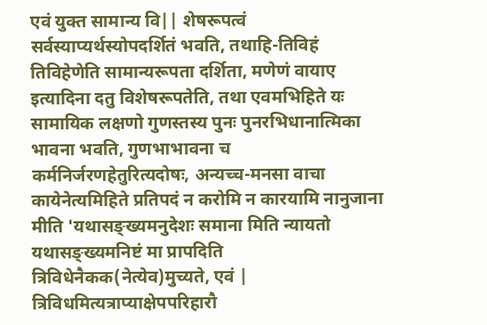एवं युक्त सामान्य वि|| शेषरूपत्वं सर्वस्याप्यर्थस्योपदर्शितं भवति, तथाहि-तिविहं तिविहेणेति सामान्यरूपता दर्शिता, मणेणं वायाए इत्यादिना दतु विशेषरूपतेति, तथा एवमभिहिते यः सामायिक लक्षणो गुणस्तस्य पुनः पुनरभिधानात्मिका भावना भवति, गुणभाभावना च कर्मनिर्जरणहेतुरित्यदोषः, अन्यच्च-मनसा वाचा कायेनेत्यमिहिते प्रतिपदं न करोमि न कारयामि नानुजाना
मीति 'यथासङ्ख्यमनुदेशः समाना मिति न्यायतो यथासङ्ख्यमनिष्टं मा प्रापदिति त्रिविधेनैकक(नेत्येव)मुच्यते, एवं | त्रिविधमित्यत्राप्याक्षेपपरिहारौ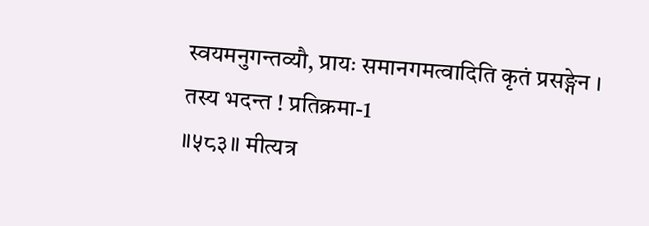स्वयमनुगन्तव्यौ, प्रायः समानगमत्वादिति कृतं प्रसङ्गेन । तस्य भदन्त ! प्रतिक्रमा-1
॥५८३॥ मीत्यत्र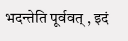भदन्तेति पूर्ववत् , इदं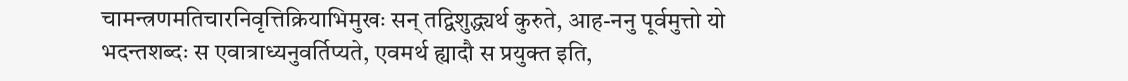चामन्त्रणमतिचारनिवृत्तिक्रियाभिमुखः सन् तद्विशुद्ध्यर्थ कुरुते, आह-ननु पूर्वमुत्तो यो भदन्तशब्दः स एवात्राध्यनुवर्तिप्यते, एवमर्थ ह्यादौ स प्रयुक्त इति,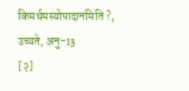किमर्थमस्योपादानमिति ?, उच्यते, अनु-13
[२]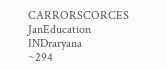CARRORSCORCES
JanEducation
INDraryana
~294